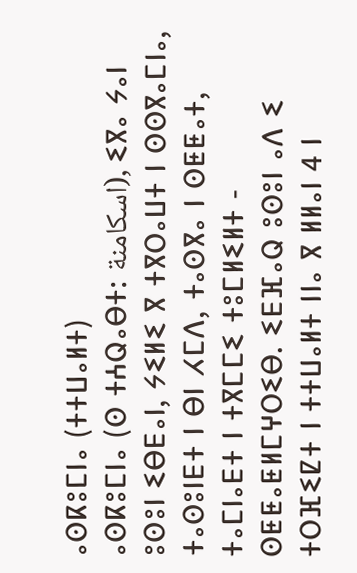ⴰⵙⴽⵓⵎⵏⴰ (ⵜⵜⵡⴰⵍⵜ)
ⴰⵙⴽⵓⵎⵏⴰ (ⵙ ⵜⵄⵕⴰⴱⵜ: اسكامنة), ⵉⴳⴰ ⵢⴰⵏ ⵓⵙⵓⵏ ⵉⴱⴹⴰⵏ, ⵢⵉⵍⵉ ⴳ ⵜⴳⵔⴰⵡⵜ ⵏ ⵙⵙⴳⴰⵎⵏⴰ, ⵜⴰⵙⵓⵏⴹⵜ ⵏ ⴱⵏ ⵃⵎⴷ, ⵜⴰⵙⴳⴰ ⵏ ⵙⵟⵟⴰⵜ, ⵜⴰⵎⵏⴰⴹⵜ ⵏ ⵜⴳⵎⵎⵉ ⵜⵓⵎⵍⵉⵍⵜ - ⵙⵟⵟⴰⵟⵍⵎⵖⵔⵉⴱ. ⵉⴹⴼⴰⵕ ⵓⵙⵓⵏ ⴰⴷ ⵉ ⵜⵔⴼⵉⵇⵜ ⵏ ⵜⵜⵡⴰⵍⵜ ⵏⵏⴰ ⴳ ⵍⵍⴰⵏ 4 ⵏ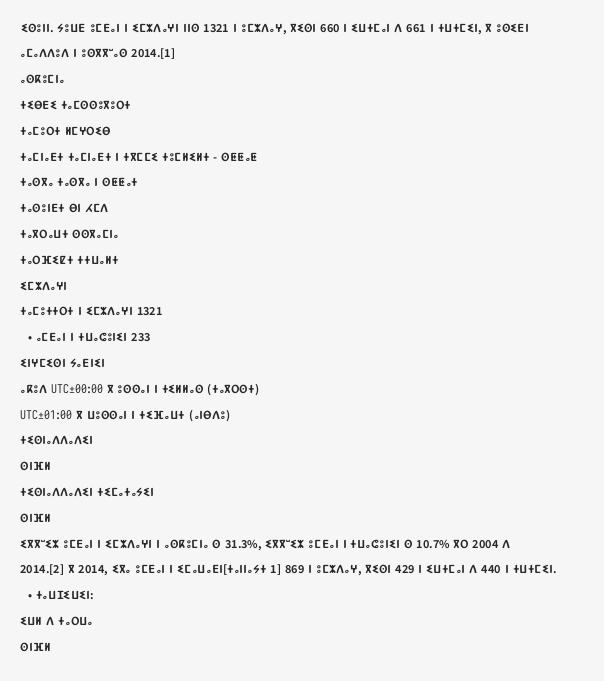ⵉⵙⵓⵏⵏ. ⵢⵓⵡⴹ ⵓⵎⴹⴰⵏ ⵏ ⵉⵎⵣⴷⴰⵖⵏ ⵏⵏⵙ 1321 ⵏ ⵓⵎⵣⴷⴰⵖ, ⴳⵉⵙⵏ 660 ⵏ ⵉⵡⵜⵎⴰⵏ ⴷ 661 ⵏ ⵜⵡⵜⵎⵉⵏ, ⴳ ⵓⵙⵉⴹⵏ ⴰⵎⴰⴷⴷⵓⴷ ⵏ ⵓⵙⴳⴳⵯⴰⵙ 2014.[1]
ⴰⵙⴽⵓⵎⵏⴰ
ⵜⵉⴱⴹⵉ ⵜⴰⵎⵙⵙⵓⴳⵓⵔⵜ
ⵜⴰⵎⵓⵔⵜ ⵍⵎⵖⵔⵉⴱ
ⵜⴰⵎⵏⴰⴹⵜ ⵜⴰⵎⵏⴰⴹⵜ ⵏ ⵜⴳⵎⵎⵉ ⵜⵓⵎⵍⵉⵍⵜ - ⵙⵟⵟⴰⵟ
ⵜⴰⵙⴳⴰ ⵜⴰⵙⴳⴰ ⵏ ⵙⵟⵟⴰⵜ
ⵜⴰⵙⵓⵏⴹⵜ ⴱⵏ ⵃⵎⴷ
ⵜⴰⴳⵔⴰⵡⵜ ⵙⵙⴳⴰⵎⵏⴰ
ⵜⴰⵔⴼⵉⵇⵜ ⵜⵜⵡⴰⵍⵜ
ⵉⵎⵣⴷⴰⵖⵏ
ⵜⴰⵎⵓⵜⵜⵔⵜ ⵏ ⵉⵎⵣⴷⴰⵖⵏ 1321
  • ⴰⵎⴹⴰⵏ ⵏ ⵜⵡⴰⵛⵓⵏⵉⵏ 233
ⵉⵏⵖⵎⵉⵙⵏ ⵢⴰⴹⵏⵉⵏ
ⴰⴽⵓⴷ UTC±00:00 ⴳ ⵓⵙⵙⴰⵏ ⵏ ⵜⵉⵍⵍⴰⵙ (ⵜⴰⴳⵔⵙⵜ)
UTC±01:00 ⴳ ⵡⵓⵙⵙⴰⵏ ⵏ ⵜⵉⴼⴰⵡⵜ (ⴰⵏⴱⴷⵓ)
ⵜⵉⵙⵏⴰⴷⴷⴰⴷⵉⵏ
ⵙⵏⴼⵍ
ⵜⵉⵙⵏⴰⴷⴷⴰⴷⵉⵏ ⵜⵉⵎⴰⵜⴰⵢⵉⵏ
ⵙⵏⴼⵍ
ⵉⴳⴳⵯⵉⵣ ⵓⵎⴹⴰⵏ ⵏ ⵉⵎⵣⴷⴰⵖⵏ ⵏ ⴰⵙⴽⵓⵎⵏⴰ ⵙ 31.3%, ⵉⴳⴳⵯⵉⵣ ⵓⵎⴹⴰⵏ ⵏ ⵜⵡⴰⵛⵓⵏⵉⵏ ⵙ 10.7% ⴳⵔ 2004 ⴷ 2014.[2] ⴳ 2014, ⵉⴳⴰ ⵓⵎⴹⴰⵏ ⵏ ⵉⵎⴰⵡⴰⴹⵏ[ⵜⴰⵏⵏⴰⵢⵜ 1] 869 ⵏ ⵓⵎⵣⴷⴰⵖ, ⴳⵉⵙⵏ 429 ⵏ ⵉⵡⵜⵎⴰⵏ ⴷ 440 ⵏ ⵜⵡⵜⵎⵉⵏ.
  • ⵜⴰⵡⵊⵉⵡⵉⵏ:
ⵉⵡⵍ ⴷ ⵜⴰⵔⵡⴰ
ⵙⵏⴼⵍ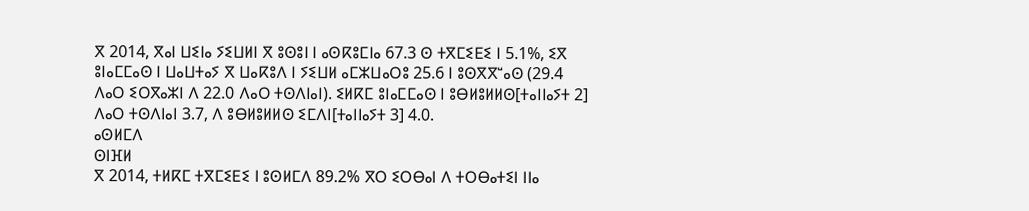ⴳ 2014, ⴳⴰⵏ ⵡⵉⵏⴰ ⵢⵉⵡⵍⵏ ⴳ ⵓⵙⵓⵏ ⵏ ⴰⵙⴽⵓⵎⵏⴰ 67.3 ⵙ ⵜⴳⵎⵉⴹⵉ ⵏ 5.1%, ⵉⴳ ⵓⵏⴰⵎⵎⴰⵙ ⵏ ⵡⴰⵡⵜⴰⵢ ⴳ ⵡⴰⴽⵓⴷ ⵏ ⵢⵉⵡⵍ ⴰⵎⵣⵡⴰⵔⵓ 25.6 ⵏ ⵓⵙⴳⴳⵯⴰⵙ (29.4 ⴷⴰⵔ ⵉⵔⴳⴰⵣⵏ ⴷ 22.0 ⴷⴰⵔ ⵜⵙⴷⵏⴰⵏ). ⵉⵍⴽⵎ ⵓⵏⴰⵎⵎⴰⵙ ⵏ ⵓⴱⵍⵓⵍⵍⵙ[ⵜⴰⵏⵏⴰⵢⵜ 2] ⴷⴰⵔ ⵜⵙⴷⵏⴰⵏ 3.7, ⴷ ⵓⴱⵍⵓⵍⵍⵙ ⵉⵎⴷⵏ[ⵜⴰⵏⵏⴰⵢⵜ 3] 4.0.
ⴰⵙⵍⵎⴷ
ⵙⵏⴼⵍ
ⴳ 2014, ⵜⵍⴽⵎ ⵜⴳⵎⵉⴹⵉ ⵏ ⵓⵙⵍⵎⴷ 89.2% ⴳⵔ ⵉⵔⴱⴰⵏ ⴷ ⵜⵔⴱⴰⵜⵉⵏ ⵏⵏⴰ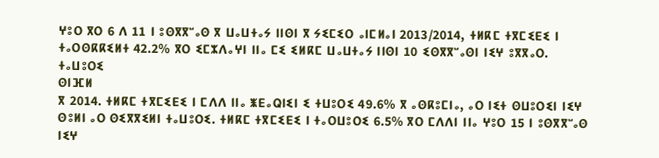ⵖⵓⵔ ⴳⵔ 6 ⴷ 11 ⵏ ⵓⵙⴳⴳⵯⴰⵙ ⴳ ⵡⴰⵡⵜⴰⵢ ⵏⵏⵙⵏ ⴳ ⵢⵉⵎⵉⵔ ⴰⵏⵎⵍⴰⵏ 2013/2014, ⵜⵍⴽⵎ ⵜⴳⵎⵉⴹⵉ ⵏ ⵜⴰⵔⵙⴽⴽⵉⵍⵜ 42.2% ⴳⵔ ⵉⵎⵣⴷⴰⵖⵏ ⵏⵏⴰ ⵎⵉ ⵉⵍⴽⵎ ⵡⴰⵡⵜⴰⵢ ⵏⵏⵙⵏ 10 ⵉⵙⴳⴳⵯⴰⵙⵏ ⵏⵉⵖ ⵓⴳⴳⴰⵔ.
ⵜⴰⵡⵓⵔⵉ
ⵙⵏⴼⵍ
ⴳ 2014. ⵜⵍⴽⵎ ⵜⴳⵎⵉⴹⵉ ⵏ ⵎⴷⴷ ⵏⵏⴰ ⵥⴹⴰⵕⵏⵉⵏ ⵉ ⵜⵡⵓⵔⵉ 49.6% ⴳ ⴰⵙⴽⵓⵎⵏⴰ, ⴰⵔ ⵏⵉⵜ ⵙⵡⵓⵔⵉⵏ ⵏⵉⵖ ⵙⵓⵍⵏ ⴰⵔ ⵙⵉⴳⴳⵉⵍⵏ ⵜⴰⵡⵓⵔⵉ. ⵜⵍⴽⵎ ⵜⴳⵎⵉⴹⵉ ⵏ ⵜⴰⵔⵡⵓⵔⵉ 6.5% ⴳⵔ ⵎⴷⴷⵏ ⵏⵏⴰ ⵖⵓⵔ 15 ⵏ ⵓⵙⴳⴳⵯⴰⵙ ⵏⵉⵖ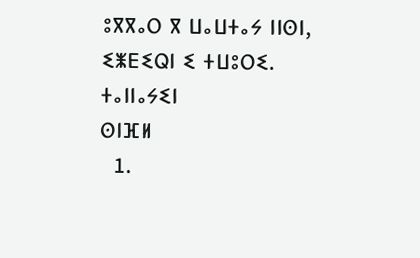ⵓⴳⴳⴰⵔ ⴳ ⵡⴰⵡⵜⴰⵢ ⵏⵏⵙⵏ, ⵉⵥⴹⵉⵕⵏ ⵉ ⵜⵡⵓⵔⵉ.
ⵜⴰⵏⵏⴰⵢⵉⵏ
ⵙⵏⴼⵍ
  1.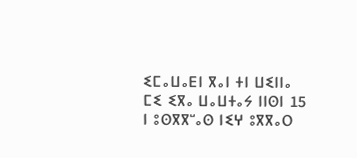ⵉⵎⴰⵡⴰⴹⵏ ⴳⴰⵏ ⵜⵏ ⵡⵉⵏⵏⴰ ⵎⵉ ⵉⴳⴰ ⵡⴰⵡⵜⴰⵢ ⵏⵏⵙⵏ 15 ⵏ ⵓⵙⴳⴳⵯⴰⵙ ⵏⵉⵖ ⵓⴳⴳⴰⵔ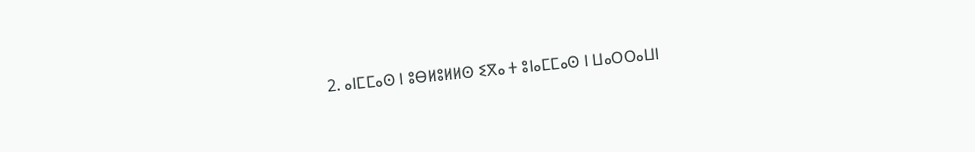2. ⴰⵏⵎⵎⴰⵙ ⵏ ⵓⴱⵍⵓⵍⵍⵙ ⵉⴳⴰ ⵜ ⵓⵏⴰⵎⵎⴰⵙ ⵏ ⵡⴰⵔⵔⴰⵡⵏ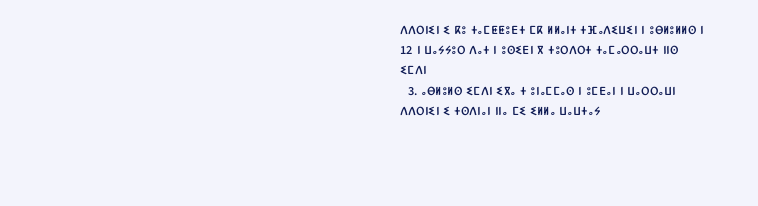ⴷⴷⵔⵏⵉⵏ ⵉ ⴽⵓ ⵜⴰⵎⵟⵟⵓⴹⵜ ⵎⴽ ⵍⵍⴰⵏⵜ ⵜⴼⴰⴷⵉⵡⵉⵏ ⵏ ⵓⴱⵍⵓⵍⵍⵙ ⵏ 12 ⵏ ⵡⴰⵢⵢⵓⵔ ⴷⴰⵜ ⵏ ⵓⵙⵉⴹⵏ ⴳ ⵜⵓⵔⴷⵔⵜ ⵜⴰⵎⴰⵔⵔⴰⵡⵜ ⵏⵏⵙ ⵉⵎⴷⵏ
  3. ⴰⴱⵍⵓⵍⵙ ⵉⵎⴷⵏ ⵉⴳⴰ ⵜ ⵓⵏⴰⵎⵎⴰⵙ ⵏ ⵓⵎⴹⴰⵏ ⵏ ⵡⴰⵔⵔⴰⵡⵏ ⴷⴷⵔⵏⵉⵏ ⵉ ⵜⵙⴷⵏⴰⵏ ⵏⵏⴰ ⵎⵉ ⵉⵍⵍⴰ ⵡⴰⵡⵜⴰⵢ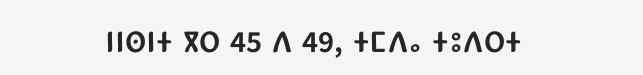ⵏⵏⵙⵏⵜ ⴳⵔ 45 ⴷ 49, ⵜⵎⴷⴰ ⵜⵓⴷⵔⵜ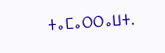ⵜⴰⵎⴰⵔⵔⴰⵡⵜ.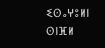ⵉⵙⴰⵖⵓⵍⵏ
ⵙⵏⴼⵍ